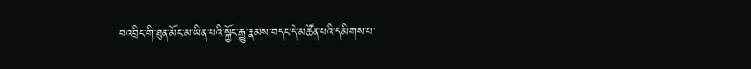བའབྲིང་གི་ཐུན་མོང་མ་ཡིན་པའི་སྐྱོང་རྒྱུ་རྣམས་བདང་དེ་མཚོན་པའི་དམིགས་པ་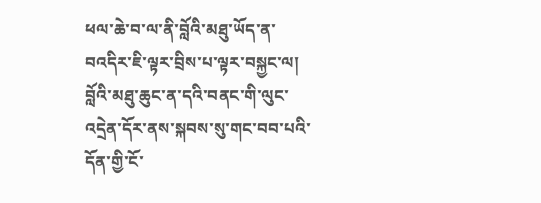ཕལ་ཆེ་བ་ལ་ནི་བློའི་མཐུ་ཡོད་ན་བའདིར་ཇི་ལྟར་བྲིས་པ་ལྟར་བསྐྱང་ལ། བློའི་མཐུ་ཆུང་ན་དའི་བནང་གི་ལུང་འདྲེན་དོར་ནས་སྐབས་སུ་གང་བབ་པའི་དོན་གྱི་ངོ་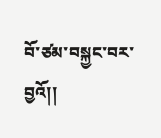བོ་ཙམ་བསྐྱང་བར་བྱའོ།།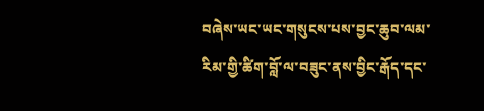བཞེས་ཡང་ཡང་གསུངས་པས་བྱང་ཆུབ་ལམ་རིམ་གྱི་ཚིག་བློ་ལ་བཟུང་ནས་བྱིང་རྒོད་དང་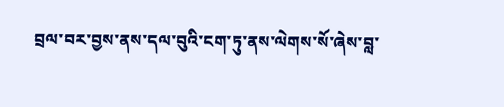བྲལ་བར་བྱས་ནས་དལ་བུའི་ངག་ཏུ་ནས་ལེགས་སོ་ཞེས་བླ་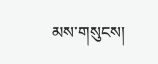མས་གསུངས།